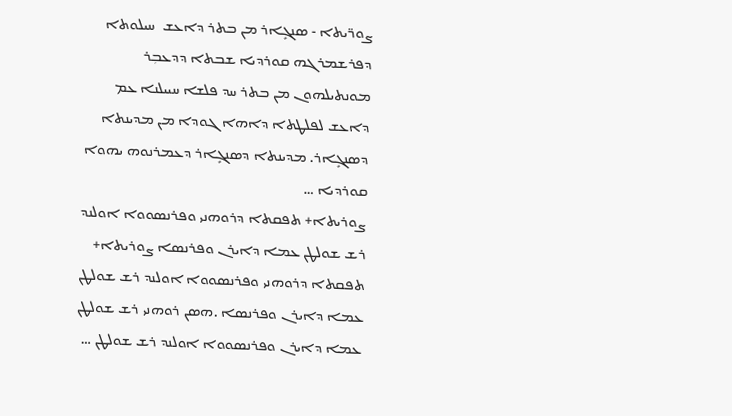ܨܘܪ̈ܝܬܐ - ܣܢܓܻܐܪ ܡܢ ܒܬܪ ܕܐܥܫ  ܚܝܠܘܬܐ ܕܦܪܫܡܪܓܗ ܩܘܪܕܝܐ ܫܒܬܐ ܕܕܥܒܼܪ ܡܘܢܬܝܠܗܘܢ ܡܢ ܒܬܪ ܚܕ ܦܠܫܐ ܚܝܝܠܢܐ ܥܡ ܕܐܥܫ ܠܦܠܛܬܐ ܕܐܗܐ ܓܘܕܐ ܡܢ ܡܕܝܢܬܐ ܕܣܢܓܻܐܪ. ܡܕܝܢܬܐ ܕܣܢܓܻܐܪ ܕܥܡܪܢܘܗ ܝܗܘܐ ܩܘܪܕܝܐ …
ܨܘܪܝܬܐ+ ܬܦܩܬܐ ܕܪܘܗܢܝ ܘܦܪܢܣܘܘܐ ܐܘܠܢܕ ܪܫ ܫܘܠܛܢ ܥܡܐ ܕܐܝܪܢ ܘܦܪܢܣܐ ܨܘܪܝܬܐ+ ܬܦܩܬܐ ܕܪܘܗܢܝ ܘܦܪܢܣܘܘܐ ܐܘܠܢܕ ܪܫ ܫܘܠܛܢ ܥܡܐ ܕܐܝܪܢ ܘܦܪܢܣܐ .ܗܣܢ ܪܘܗܢܝ ܪܫ ܫܘܠܛܢ ܥܡܐ ܕܐܝܪܢ ܘܦܪܢܣܘܘܐ ܐܘܠܢܕ ܪܫ ܫܘܠܛܢ …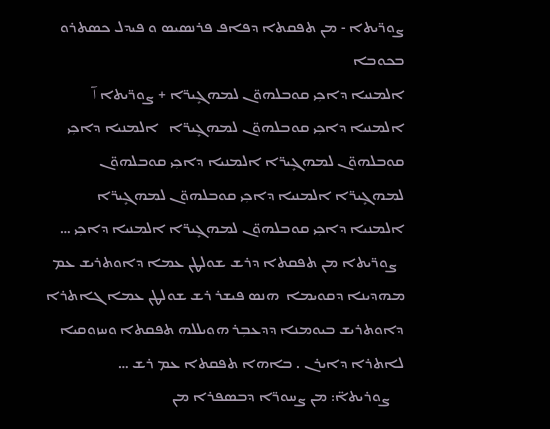ܨܘܪ̈ܝܬܐ - ܡܢ ܬܦܩܬܐ ܕܦܐܦ ܦܪܢܣܝܣ ܘ ܦܝܕܠ ܟܣܬܪܘ ܒܟܘܒܐ
ܐܠܡܢܝܐ ܕܐܟܼܝ ܩܘܒܠܗܘ̈ܢ ܠܡܗܓܻܝܪ̈ܐ + ܨܘܪ̈ܝܬܐ آ ܐܠܡܢܝܐ ܕܐܟܼܝ ܩܘܒܠܗܘ̈ܢ ܠܡܗܓܻܝܪ̈ܐ   ܐܠܡܢܝܐ ܕܐܟܼܝ ܩܘܒܠܗܘ̈ܢ ܠܡܗܓܻܝܪ̈ܐ ܐܠܡܢܝܐ ܕܐܟܼܝ ܩܘܒܠܗܘ̈ܢ ܠܡܗܓܻܝܪ̈ܐ ܐܠܡܢܝܐ ܕܐܟܼܝ ܩܘܒܠܗܘ̈ܢ ܠܡܗܓܻܝܪ̈ܐ  ܐܠܡܢܝܐ ܕܐܟܼܝ ܩܘܒܠܗܘ̈ܢ ܠܡܗܓܻܝܪ̈ܐ ܐܠܡܢܝܐ ܕܐܟܼܝ …
  ܨܘܪ̈ܝܬܐ ܡܢ ܬܦܩܬܐ ܕܪܫ ܫܘܠܛܢ ܥܡܐ ܕܐܘܬܪܝܫ ܥܡ ܡܗܕܝܢܐ ܕܩܘܝܡܐ  ܗܢܣ ܦܝܫܪ ܪܫ ܫܘܠܛܢ ܥܡܐ ܓܐܬܪܐ ܕܐܘܬܪܝܫ ܒܝܘܡܢܐ ܕܕܥܒܼܪ ܗܘܝܠܠܗ ܬܦܩܬܐ ܘܚܙܘܩܝܐ ܠܐܬܪܐ ܕܐܝܪܢ . ܒܐܗܐ ܬܦܩܬܐ ܥܡ ܪܫ …
    ܨܘܪܝܬܐ̈: ܡܢ ܨܚܘܪ̈ܐ ܕܒܣܦܪܐ ܡܢ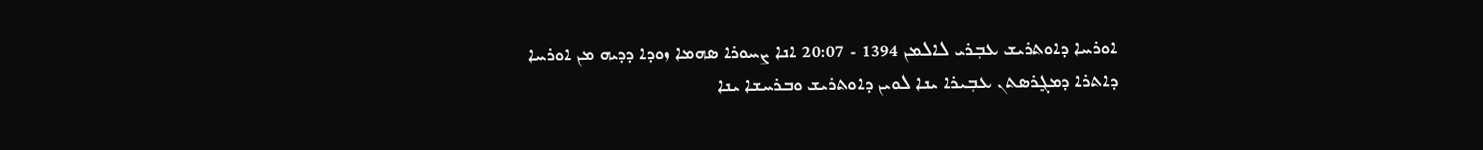ܐܘܪܚܐ ܕܐܘܬܪܝܫ ܥܒܼܪܝ ܠܐܠܡܢ 1394 - 20:07 ܐܢܐ ܨܚܘܪܐ ܣܗܡܐ ܙܘܕܐ ܕܕܝܗ ܡܢ ܐܘܪܚܐ ܕܐܬܪܐ ܕܡܓܻܪܣܬܢ ܥܒܼܝܪܐ ܝܢܐ ܠܘܝܢ ܕܐܘܬܪܝܫ ܘܒܪܚܫܐ ܝܢܐ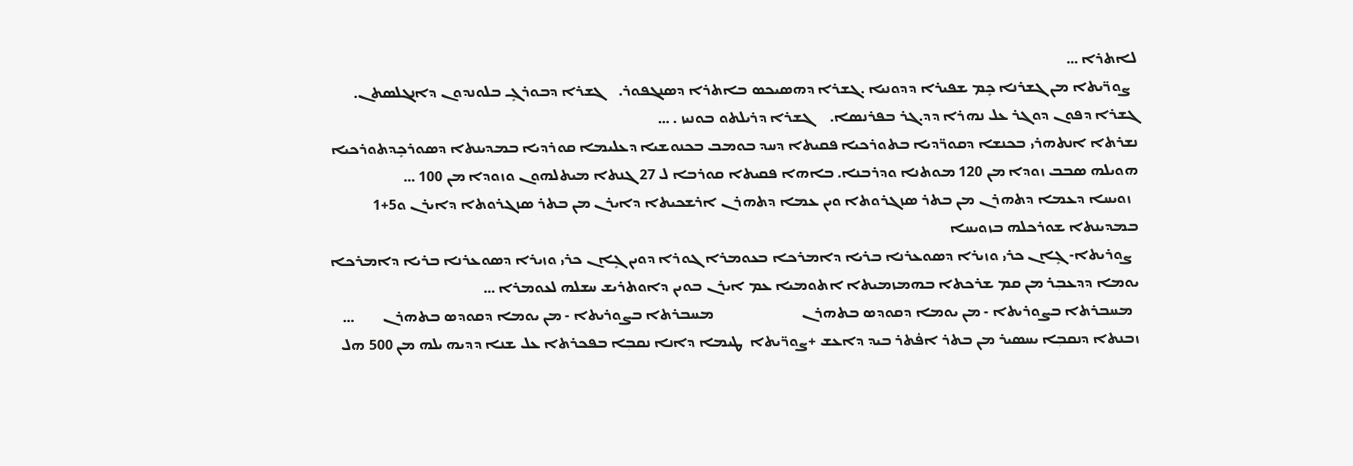ܠܐܬܪܐ …
  ܨܘܪ̈ܝܬܐ ܡܢ ܓܫܪܢܐ ܟܻܡ ܫܦܝܪܐ ܕܕܘܢܝܐ .ܓܫܪܐ ܕܗܣܝܟܣ ܒܐܬܪܐ ܕܣܢܓܦܘܪ.    ܓܫܪܐ ܕܒܘܪܓܻ ܒܠܘܢܕܘܢ ܕܐܢܓܠܣܬܢ.    ܓܫܪܐ ܕܦܘܢ ܕܘܓܪ ܥܠ ܢܗܪܐ ܕܕ.ܓܪ ܒܦܪܢܣܐ.     ܓܫܪܐ ܕܪܝܠܬܘ ܒܘܢܝܙ . …
ܢܫܪܬܐ ܐܢܬܗܪܝ ܒܟܢܫܐ ܕܩܘܪ̈ܕܝܐ ܒܬܘܪܟܝܐ ܦܩܝܬܐ ܕܚܕ ܒܘܡܒ ܒܟܢܘܫܝܐ ܕܥܠܝܡܐ ܩܘܪܕܝܐ ܒܡܕܝܢܬܐ ܕܣܘܪܟܻܕܬܘܪܟܝܐ ܗܘܝܠܗ ܣܒܒ ܙܘܕܐ ܡܢ 120 ܡܘܬܢܐ ܘܕܪܒܢܐ. ܒܐܗܐ ܦܩܝܬܐ ܩܘܪܒܐ ܠ 27 ܓܢܬܐ ܡܝܬܠܗܘܢ ܘܙܘܕܐ ܡܢ 100 …
  ܙܘܝܚܐ ܕܥܡܐ ܕܬܗܪܢ ܡܢ ܒܬܪ ܣܙܓܪܘܬܐ ܘܝܢ ܥܡܐ ܕܬܗܪܢ ܐܪܫܟܝܬܐ ܕܐܝܪܢ ܡܢ ܒܬܪ ܣܙܓܪܘܬܐ ܕܐܝܪܢ ܘ5+1 ܒܡܕܝܢܬܐ ܫܘܪܟܠܗ ܒܙܘܝܚܐ
  ܨܘܪܝܬܐ- ܓܻܐܢ ܟܪܝ ܘܙܝܪܐ ܕܣܘܥܪܢܐ ܒܪܝܐ ܕܐܡܪܟܐ ܒܥܘܡܪܐ ܓܘܪܐ ܕܘܝܢ ܓܻܐܢ ܟܪܝ ܘܙܝܪܐ ܕܣܘܥܪܢܐ ܒܪܝܐ ܕܐܡܪܟܐ ܝܘܡܐ ܕܕܥܒܼܪ ܡܢ ܩܡ ܫܪܟܬܐ ܒܗܡܙܡܝܬܐ ܐܬܘܡܝܐ ܥܡ ܐܝܪܢ ܒܘܝܢ ܕܐܘܬܪܝܫ ܚܫܠܗ ܠܥܘܡܪܐ …
  ܡܚܒܪܬܐ ܒܨܘܪܝܬܐ - ܡܢ ܝܘܡܐ ܕܩܘܕܣ ܒܬܗܪܢ                         ܡܚܒܪܬܐ ܒܨܘܪܝܬܐ - ܡܢ ܝܘܡܐ ܕܩܘܕܣ ܒܬܗܪܢ        …
ܙܒܢܬܐ ܕܢܩܒܼܐ ܝܚܣܝܪ ܡܢ ܒܬܪ ܐܦ̇ܬܪ ܒܝܕ ܕܐܥܫ +ܨܘܪ̈ܝܬܐ  ܛܝܡܐ ܕܐܢܐ ܢܩܒܼܐ ܒܦܟܪܬܐ ܥܠ ܫܢܐ ܕܕܝܗ ܝܠܗ ܡܢ 500 ܗܠ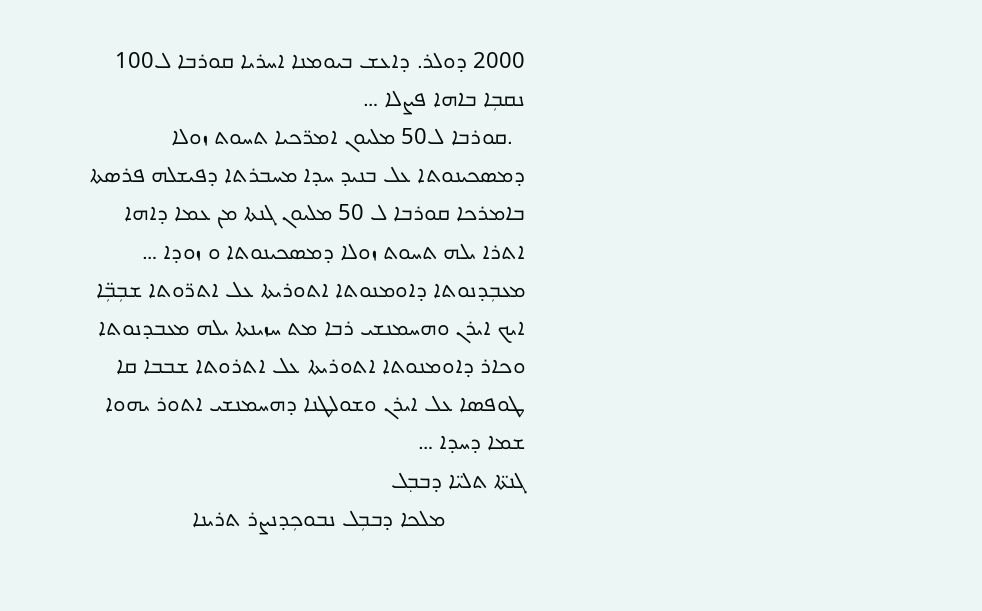2000 ܕܘܠܪ. ܕܐܥܫ ܒܝܘܡܢܐ ܐܚܪܝܐ ܩܘܪܒܐ ܠ100 ܢܩܒܼܐ ܒܐܗܐ ܦܨܠܐ …
  .ܩܘܪܒܐ ܠ50 ܡܠܝܘܢ ܐܡܪ̈ܟܝܐ ܬܚܘܬ ܙܘܠܐ ܕܡܣܟܝܢܘܬܐ ܥܠ ܒܢܝܕ ܚܕܐ ܡܚܒܪܬܐ ܕܦܝܫܠܗ ܦܪܣܬܐ ܒܐܡܪܟܐ ܩܘܪܒܐ ܠ 50 ܡܠܝܘܢ ܓܢܬܐ ܡܢ ܥܡܐ ܕܐܗܐ ܐܬܪܐ ܝܠܗ ܬܚܘܬ ܙܘܠܐ ܕܡܣܟܝܢܘܬܐ ܘ ܙܘܕܐ …
ܡܥܒܼܕܢܘܬܐ ܕܐܘܡܢܘܬܐ ܐܬܘܪܝܬܐ ܥܠ ܐܬܪ̈ܘܬܐ ܫܒܼܒܼ̈ܐ ܐܝܟ ܐܝܪܢ ܘܗܚܡܢܫܝ ܪܒܐ ܡܬ ܚܙܝܢܬܐ ܝܠܗ ܡܥܒܕܢܘܬܐ ܘܟܐܪ ܕܐܘܡܢܘܬܐ ܐܬܘܪܝܬܐ ܥܠ ܐܬܪܘܬܐ ܫܒܒܐ ܩܐ ܛܘܦܣܐ ܥܠ ܐܝܪܢ ܘܫܘܠܛܢܐ ܕܗܚܡܢܫܝ ܐܬܘܪ ܝܗܘܐ ܫܡܐ ܕܚܕܐ …
ܓܢܬ̈ܐ ܬܠܝ̈ܐ ܕܒܒ݂ܠ
              ܡܠܟܐ ܕܒܒܼܠ ܢܒܘܟܼܕܢܨܪ ܬܪܝܢܐ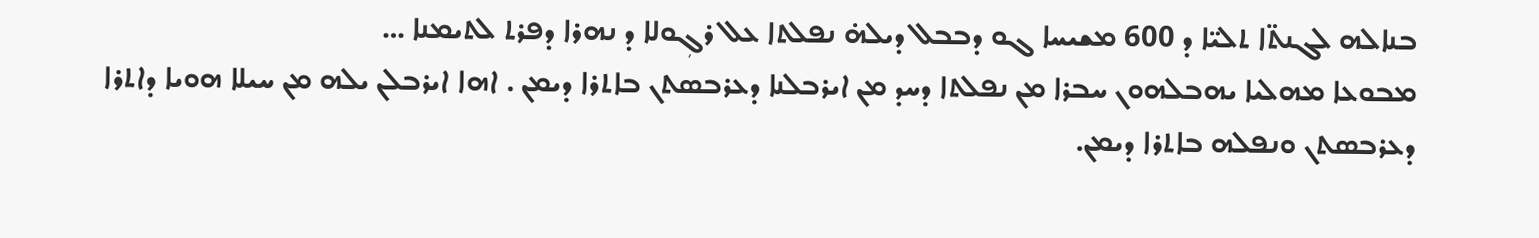ܒܢܐܠܗ ܠܓܢܬ̈ܐ ܬܠܝ̈ܐ ܕ 600 ܡܫܝܚܐ ܓܘ ܕܒܒܠ ܕܝܠܗ̇ ܢܦܠܬܐ ܥܠ ܪܓܼܘܠܐ ܕ ܢܗܪܐ ܕܦܪܬ ܠܬܝܡܢܐ …
ܡܒܘܥܐ ܡܗܠܝܐ ܝܗܒܠܗܘܢ ܚܒܪܐ ܡܢ ܢܦܠܬܐ ܕܚܕ ܡܢ ܐܝܪܒܠܢܐ ܕܥܪܒܣܬܢ ܒܐܬܪܐ ܕܝܡܢ . ܐܗܐ ܐܝܪܒܠܢ ܝܠܗ ܡܢ ܚܝܠܐ ܗܘܝܐ ܕܐܬܪܐ ܕܥܪܒܣܬܢ ܘܢܦܠܗ ܒܐܬܪܐ ܕܝܡܢ.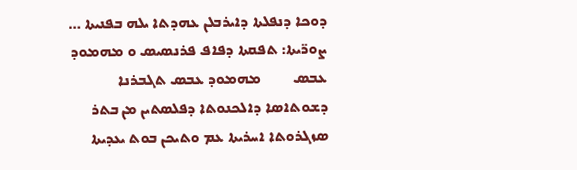ܕܘܟܐ ܕܢܦܠܬܐ ܕܐܝܪܒܠܢ ܥܗܕܬܐ ܝܠܗ ܒܦܢܝܬܐ …
ܨܘܪ̈ܝܬܐ: ܬܦܩܬܐ ܕܦܐܦ ܦܪܢܣܝܣ ܘ ܡܗܡܘܕ ܥܒܣ         ܡܗܡܘܕ ܥܒܣ ܬܓܒܪܢܐ ܕܫܘܬܐܣܐ ܕܐܠܟܢܘܬܐ ܕܦܠܣܬܝܢ ܡܢ ܒܬܪ ܣܙܓܪܘܬܐ ܐܚܪܝܬܐ ܥܡ ܘܬܝܟܢ ܒܘܬ ܝܥܕܝܬܐ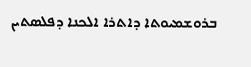ܒܪܘܫܡܝܘܬܐ ܕܐܬܪܐ ܐܠܟܢܐ ܕܦܠܣܬܝܢ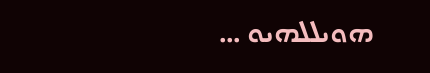ܗܘܝܠܠܗܝܘ …